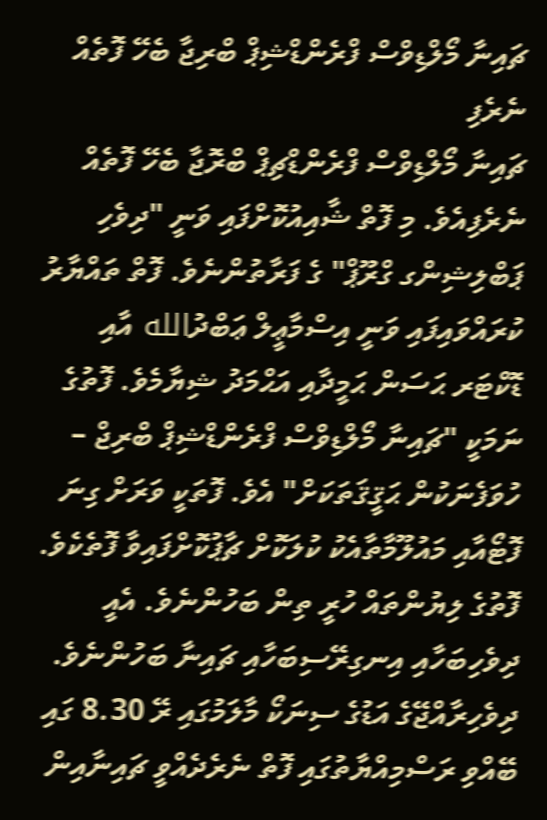ޗައިނާ މޯލްޑިވްސް ފްރެންޑްޝިޕް ބްރިޖާ ބެހޭ ފޮތެއް ނެރެފި
ޗައިނާ މޯލްޑިވްސް ފްރެންޑްޗިޕް ބްރޮޖާ ބެހޭ ފޮތެއް ނެރެފިއެވެ. މި ފޮތް ޝާއިއުކޮށްފައި ވަނީ "ދިވެހި ޕަބްލިޝިންގ ގްރޫޕް" ގެ ފަރާތުންނެވެ. ފޮތް ތައްޔާރު ކުރައްވައިފައި ވަނީ އިސްމާޢީލް ޢަބްދުالله އާއި ޑޮކްޓަރ ޙަސަން ޙަމީދާއި އަޙްމަދު ޝިޔާމެވެ. ފޮތުގެ ނަމަކީ "ޗައިނާ މޯލްޑިވްސް ފްރެންޑްޝިޕް ބްރިޖް – ހުވަފެނަކުން ޙަޤީޤަތަކަށް" އެވެ. ފޮތަކީ ވަރަށް ގިނަ ފޮޓޯއާއި މައުލޫމާތާއެކު ކުލަކޮށް ޗާޕުކޮށްފައިވާ ފޮތެކެވެ. ފޮތުގެ ލިޔުންތައް ހުރީ ތިން ބަހުންނެވެ. އެއީ ދިވެހިބަހާއި އިނގިރޭސިބަހާއި ޗައިނާ ބަހުންނެވެ.
ދިވެހިރާއްޖޭގެ އަޑުގެ ސިނަކޯ މާލަމުގައި ރޭ 8.30 ގައި ބޭއްވި ރަސްމިއްޔާތުގައި ފޮތް ނެރެދެއްވީ ޗައިނާއިން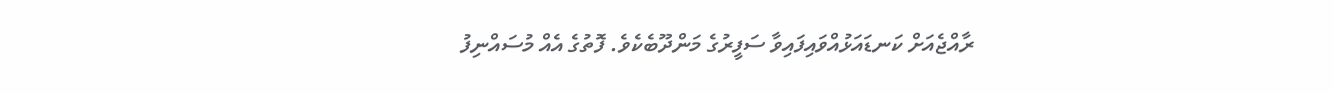ރާއްޖެއަށް ކަނޑައަޅުއްވައިފައިވާ ސަފީރުގެ މަންދޫބެކެވެ. ފޮތުގެ އެއް މުސައްނިފު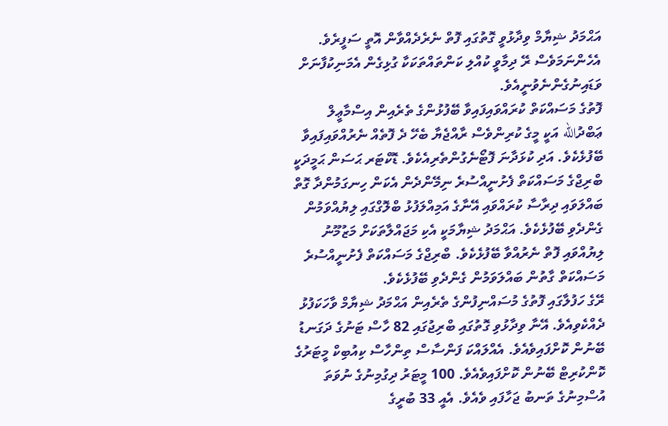އަޙްމަދު ޝިޔާމް ވިދާޅުވީ ގޮތުގައި ފޮތް ނެރެދެއްވާން އޮތީ ސަފީރެވެ. އެހެންނަމަވެސް ރޭ ދިމާވީ ކުއްލި ކަންތައްތަކަކާ ގުޅިގެން އެމަނިކުފާނަށް ވަޑައިނުގެންނެވުނީއެވެ.
ފޮތުގެ މަސައްކަތް ކުރައްވައިފައިވާ ބޭފުޅުންގެ ތެރެއިން އިސްމާޢީލް ޢަބްދުالله އަކީ މީގެ ކުރިންވެސް ރާއްޖެޔާ ބެހޭ ދެ ފޮތެއް ނެރުއްވައިފައިވާ ބޭފުޅެކެވެ. އަދި ކުޅަދާނަ ފޮޓޯނެގުންތެރިއެކެވެ. ޑޮކްޓަރ ޙަސަން ޙަމީދަކީ ބްރިޖްގެ މަސައްކަތް ފެށުނީއްސުރެ ނިމޭންދެން އެކަން ހިނގަމުންދާ ގޮތް ބައްލަވައި ދިރާސާ ކުރައްވައި އޭނާގެ އަމިއްލަފުޅު ބްލޮގްގައި ލިޔުއްވަމުން ގެންދެވި ބޭފުޅެކެވެ. އަޙްމަދު ޝިޔާމަކީ އެކި މަޖައްލާތަކަށް މަޒުމޫނު ލިޔުއްވައި ފޮތް ނެރުއްވާ ބޭފުޅެކެވެ. ބްރިޖްގެ މަސައްކަތް ފެށުނީއްސުރެ މަސައްކަތް ގާތުން ބައްލަވަމުން ގެންދެވި ބޭފުޅެކެވެ.
ރޭގެ ހަފުލާގައި ފޮތުގެ މުސައްނިފުންގެ ތެރެއިން އަޙްމަދު ޝިޔާމް ވާހަކަފުޅު ދެއްކެވިއެވެ. އޭނާ ވިދާޅުވި ގޮތުގައި ބްރިޖުގައި 82 ހާސް ޓަނުގެ ދަގަނޑު ބޭނުން ކޮށްފައިވެއެވެ. އެއްލައްކަ ފަންސާސް ތިންހާސް ކިއުބިކް މީޓަރުގެ ކޮންކުރިޓް ބޭނުން ކޮށްފައިވެއެވެ. 100 މީޓަރު ދިގުމިނުގެ ނުވަތަ އުސްމިނުގެ ތަނބު ޖަހާފައި ވެއެވެ. އެއީ 33 ބުރީގެ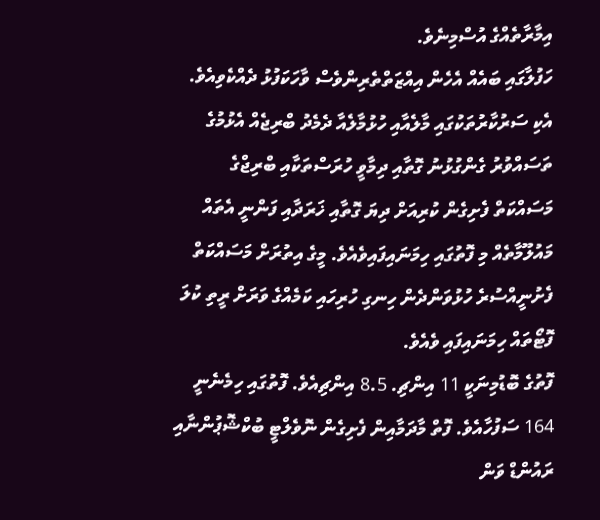އިމާރާތެއްގެ އުސްމިނެވެ.
ހަފުލާގައި ބައެއް އެހެން އިއްޒަތްތެރިންވެސް ވާހަކަފުޅު ދެއްކެވިއެވެ.
އެކި ސަރުކާރުތަކުގައި މާލެއާއި ހުޅުމާލެއާ ދެމެދު ބްރިޖެއް އެޅުމުގެ ތަސައްވުރު ގެންގުޅުނު ގޮތާއި ދިމާވީ ހުރަސްތަކާއި ބްރިޖްގެ މަސައްކަތް ފެށިގެން ކުރިއަށް ދިޔަ ގޮތާއި ޚަރަދާއި ފަންނީ އެތައް މައުލޫމާތެއް މި ފޮތުގައި ހިމަނައިފައިވެއެވެ. މީގެ އިތުރަށް މަސައްކަތް ފެށުނީއްސުރެ ހުޅުވަންދެން ހިނގި ހުރިހައި ކަމެއްގެ ވަރަށް ރީތި ކުލަ ފޮޓޯތައް ހިމަނައިފައި ވެއެވެ.
ފޮތުގެ ބޮޑުމިނަކީ 11 އިންޗި. 8.5 އިންޗިއެވެ. ފޮތުގައި ހިމެނެނީ 164 ސަފުހާއެވެ. ފޮތް މާދަމާއިން ފެށިގެން ނޮވެލްޓީ ބުކްޝޮޕުންނާއި ރައުންޑް ވަން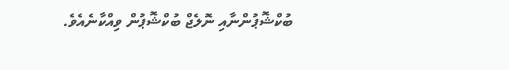ބުކްޝޮޕުންނާއި ނޮލެޖް ބުކްޝޮޕުން ވިއްކާނެއެވެ.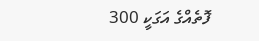ފޮތެއްގެ އަގަކީ 300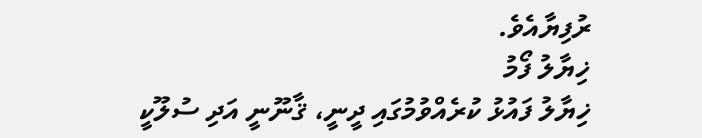ރުފިޔާއެވެ.
ޚިޔާލު ފޯމު
ޚިޔާލު ފައުޅު ކުރެއްވުމުގައި ދީނީ، ޤާނޫނީ އަދި ސުލޫކީ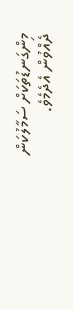މިންގަނޑުތަކަށް ސަމާލުކަން ދެއްވުން އެދެމެވެ.